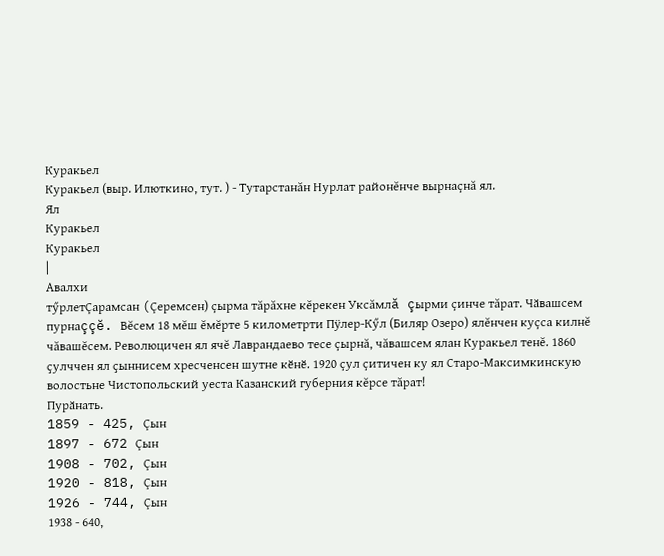Куракьел
Куракьел (выр. Илюткино, тут. ) - Тутарстанăн Нурлат районĕнче вырнаçнă ял.
Ял
Куракьел
Куракьел
|
Авалхи
тӳрлетÇарамсан (Çеремсен) çырма тăрăхне кĕрекен Уксăмлă çырми çинче тăрат. Чӑвашсем пурнаççĕ. Вĕсем 18 мĕш ĕмĕрте 5 километрти Пÿлер-Кӳл (Биляр Озеро) ялĕнчен куçса килнĕ чăвашĕсем. Революцичен ял ячĕ Лаврандаево тесе çырнă, чăвашсем ялан Куракьел тенĕ. 1860 ҫулччен ял ҫыннисем хресченсен шутне кӗнӗ. 1920 çул çитичен ку ял Старо-Максимкинскую волостьне Чистопольский уеста Казанский губерния кĕрсе тăрат!
Пурӑнать.
1859 - 425, Çын
1897 - 672 Çын
1908 - 702, Çын
1920 - 818, Çын
1926 - 744, Çын
1938 - 640,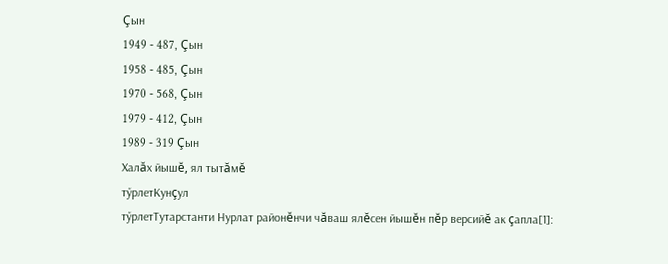Çын
1949 - 487, Çын
1958 - 485, Çын
1970 - 568, Çын
1979 - 412, Çын
1989 - 319 Çын
Халăх йышĕ, ял тытăмĕ
тӳрлетКунçул
тӳрлетТутарстанти Нурлат районĕнчи чăваш ялĕсен йышĕн пĕр версийĕ ак çапла[1]: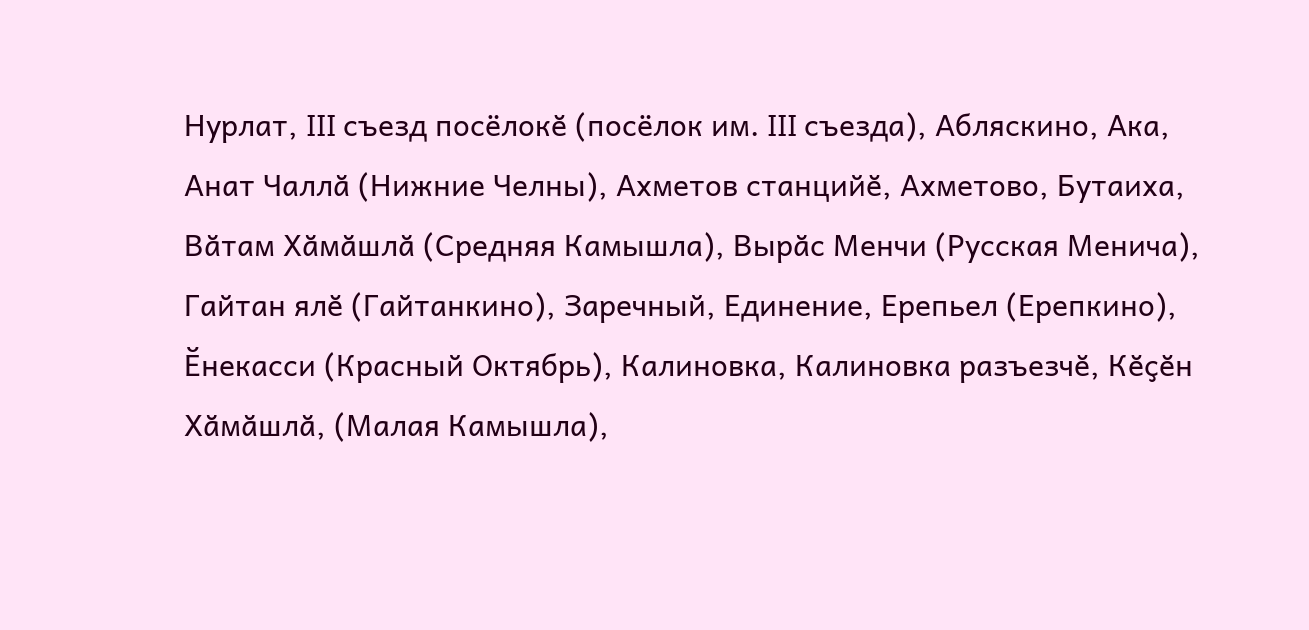Нурлат, III съезд посёлокӗ (посёлок им. III съезда), Абляскино, Ака, Анат Чаллӑ (Нижние Челны), Ахметов станцийӗ, Ахметово, Бутаиха, Вӑтам Хӑмӑшлӑ (Средняя Камышла), Вырӑс Менчи (Русская Менича), Гайтан ялӗ (Гайтанкино), Заречный, Единение, Ерепьел (Ерепкино), Ӗнекасси (Красный Октябрь), Калиновка, Калиновка разъезчӗ, Кӗҫӗн Хӑмӑшлӑ, (Малая Камышла),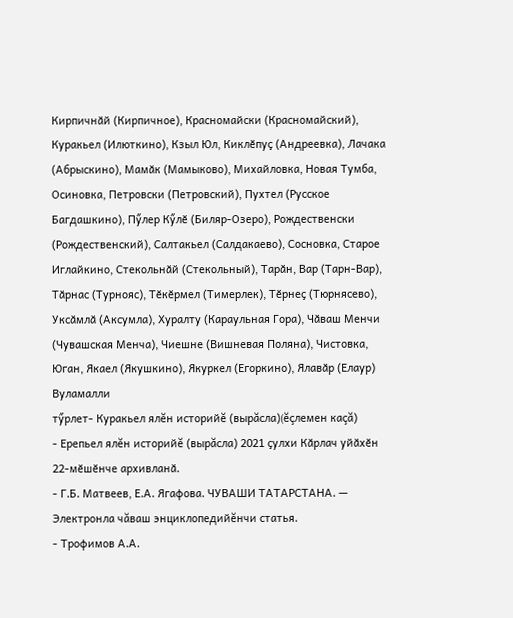Кирпичнӑй (Кирпичное), Красномайски (Красномайский), Куракьел (Илюткино), Кзыл Юл, Киклӗпуҫ (Андреевка), Лачака (Абрыскино), Мамӑк (Мамыково), Михайловка, Новая Тумба, Осиновка, Петровски (Петровский), Пухтел (Русское Багдашкино), Пӳлер Кӳлӗ (Биляр-Озеро), Рождественски (Рождественский), Салтакьел (Салдакаево), Сосновка, Старое Иглайкино, Стекольнӑй (Стекольный), Тарӑн, Вар (Тарн-Вар), Тӑрнас (Турнояс), Тӗкӗрмел (Тимерлек), Тӗрнеҫ (Тюрнясево), Уксӑмлӑ (Аксумла), Хуралту (Караульная Гора), Чӑваш Менчи (Чувашская Менча), Чиешне (Вишневая Поляна), Чистовка, Юган, Якаел (Якушкино), Якуркел (Егоркино), Ялавӑр (Елаур)
Вуламалли
тӳрлет- Куракьел ялĕн историйĕ (вырăсла)(ĕçлемен каçă)
- Ерепьел ялĕн историйĕ (вырăсла) 2021 ҫулхи Кӑрлач уйӑхӗн 22-мӗшӗнче архивланӑ.
- Г.Б. Матвеев, Е.А. Ягафова. ЧУВАШИ ТАТАРСТАНА. — Электронла чăваш энциклопедийĕнчи статья.
- Трофимов А.А.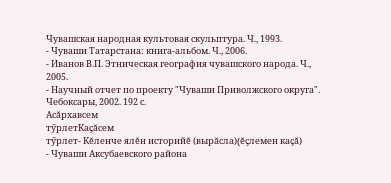Чувашская народная культовая скульптура. Ч., 1993.
- Чуваши Татарстана: книга-альбом. Ч., 2006.
- Иванов В.П. Этническая география чувашского народа. Ч., 2005.
- Научный отчет по проекту "Чуваши Приволжского округа". Чебоксары, 2002. 192 с.
Асăрхавсем
тӳрлетКаçăсем
тӳрлет- Кĕленче ялĕн историйĕ (вырăсла)(ĕçлемен каçă)
- Чуваши Аксубаевского района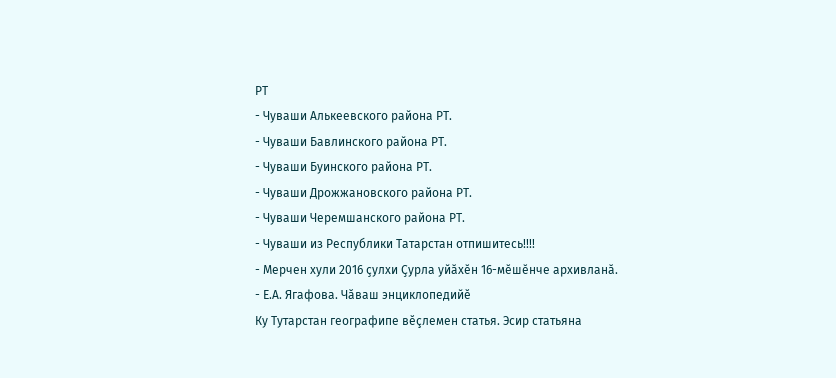РТ
- Чуваши Алькеевского района РТ.
- Чуваши Бавлинского района РТ.
- Чуваши Буинского района РТ.
- Чуваши Дрожжановского района РТ.
- Чуваши Черемшанского района РТ.
- Чуваши из Республики Татарстан отпишитесь!!!!
- Мерчен хули 2016 ҫулхи Ҫурла уйӑхӗн 16-мӗшӗнче архивланӑ.
- Е.А. Ягафова. Чăваш энциклопедийĕ
Ку Тутарстан географипе вĕçлемен статья. Эсир статьяна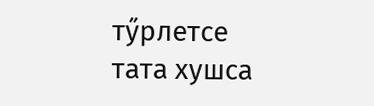тӳрлетсе тата хушса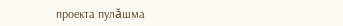проекта пулăшма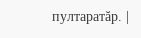пултаратăр. |